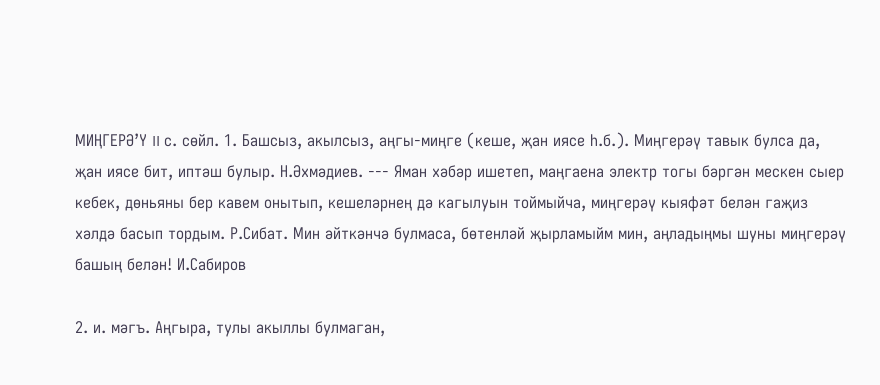МИҢГЕРӘ’Ү II с. сөйл. 1. Башсыз, акылсыз, аңгы-миңге (кеше, җан иясе һ.б.). Миңгерәү тавык булса да, җан иясе бит, иптәш булыр. Н.Әхмәдиев. --- Яман хәбәр ишетеп, маңгаена электр тогы бәргән мескен сыер кебек, дөньяны бер кавем онытып, кешеләрнең дә кагылуын тоймыйча, миңгерәү кыяфәт белән гаҗиз хәлдә басып тордым. Р.Сибат. Мин әйткәнчә булмаса, бөтенләй җырламыйм мин, аңладыңмы шуны миңгерәү башың белән! И.Сабиров

2. и. мәгъ. Аңгыра, тулы акыллы булмаган,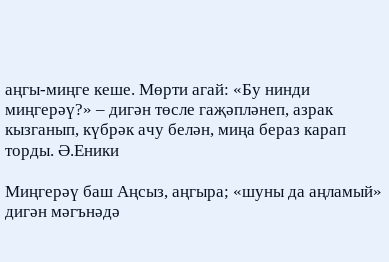аңгы-миңге кеше. Мөрти агай: «Бу нинди миңгерәү?» – дигән төсле гаҗәпләнеп, азрак кызганып, күбрәк ачу белән, миңа бераз карап торды. Ә.Еники

Миңгерәү баш Аңсыз, аңгыра; «шуны да аңламый» дигән мәгънәдә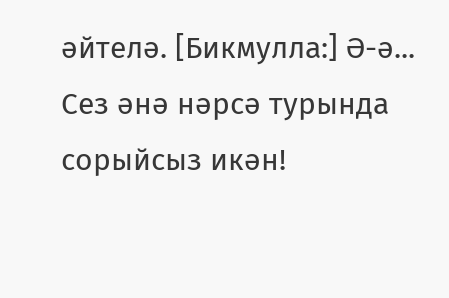әйтелә. [Бикмулла:] Ә-ә... Сез әнә нәрсә турында сорыйсыз икән!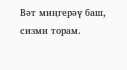Вәт миңгерәү баш, сизми торам.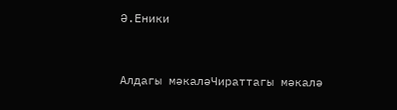Ә.Еники



Алдагы мәкаләЧираттагы мәкалә